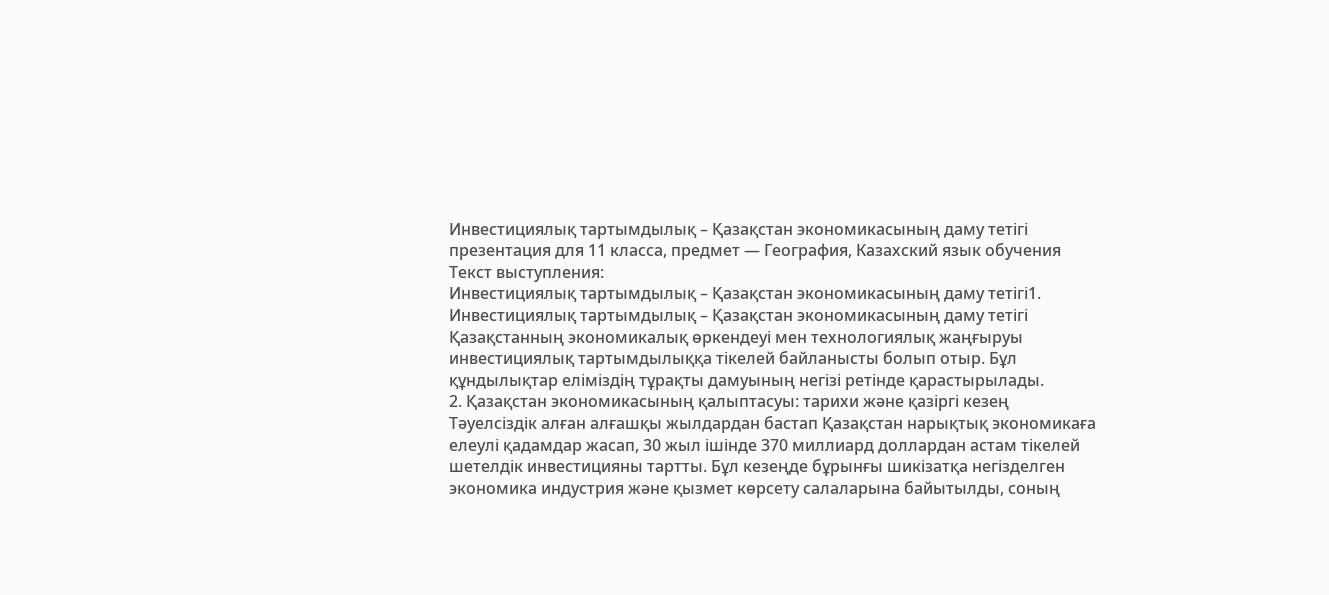Инвестициялық тартымдылық – Қазақстан экономикасының даму тетігі презентация для 11 класса, предмет — География, Казахский язык обучения
Текст выступления:
Инвестициялық тартымдылық – Қазақстан экономикасының даму тетігі1. Инвестициялық тартымдылық – Қазақстан экономикасының даму тетігі
Қазақстанның экономикалық өркендеуі мен технологиялық жаңғыруы инвестициялық тартымдылыққа тікелей байланысты болып отыр. Бұл құндылықтар еліміздің тұрақты дамуының негізі ретінде қарастырылады.
2. Қазақстан экономикасының қалыптасуы: тарихи және қазіргі кезең
Тәуелсіздік алған алғашқы жылдардан бастап Қазақстан нарықтық экономикаға елеулі қадамдар жасап, 30 жыл ішінде 370 миллиард доллардан астам тікелей шетелдік инвестицияны тартты. Бұл кезеңде бұрынғы шикізатқа негізделген экономика индустрия және қызмет көрсету салаларына байытылды, соның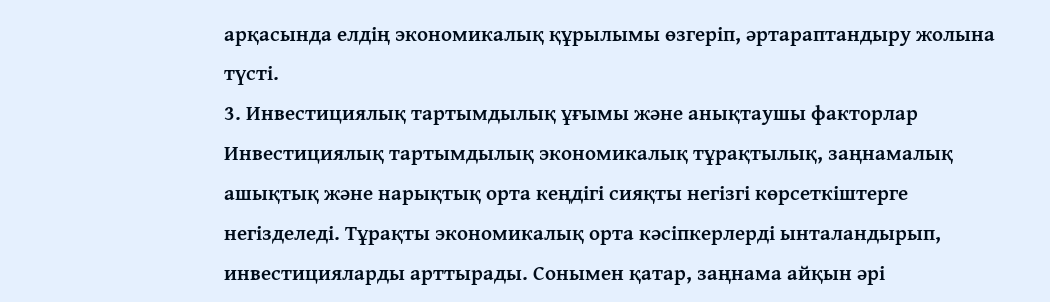арқасында елдің экономикалық құрылымы өзгеріп, әртараптандыру жолына түсті.
3. Инвестициялық тартымдылық ұғымы және анықтаушы факторлар
Инвестициялық тартымдылық экономикалық тұрақтылық, заңнамалық ашықтық және нарықтық орта кеңдігі сияқты негізгі көрсеткіштерге негізделеді. Тұрақты экономикалық орта кәсіпкерлерді ынталандырып, инвестицияларды арттырады. Сонымен қатар, заңнама айқын әрі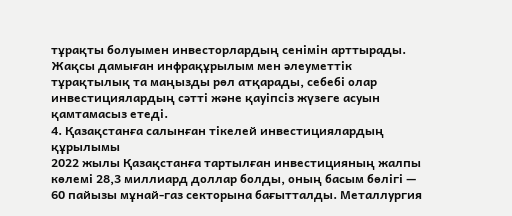тұрақты болуымен инвесторлардың сенімін арттырады. Жақсы дамыған инфрақұрылым мен әлеуметтік тұрақтылық та маңызды рөл атқарады, себебі олар инвестициялардың сәтті және қауіпсіз жүзеге асуын қамтамасыз етеді.
4. Қазақстанға салынған тікелей инвестициялардың құрылымы
2022 жылы Қазақстанға тартылған инвестицияның жалпы көлемі 28,3 миллиард доллар болды, оның басым бөлігі — 60 пайызы мұнай-газ секторына бағытталды. Металлургия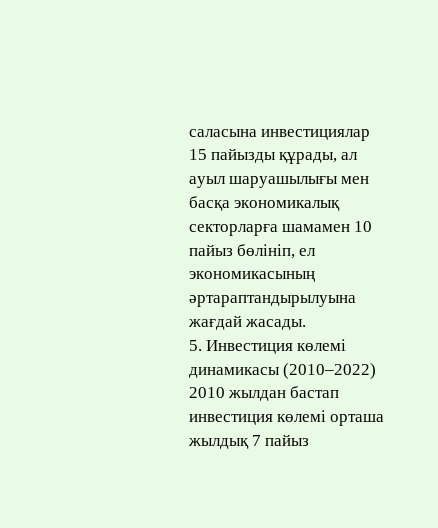саласына инвестициялар 15 пайызды құрады, ал ауыл шаруашылығы мен басқа экономикалық секторларға шамамен 10 пайыз бөлініп, ел экономикасының әртараптандырылуына жағдай жасады.
5. Инвестиция көлемі динамикасы (2010–2022)
2010 жылдан бастап инвестиция көлемі орташа жылдық 7 пайыз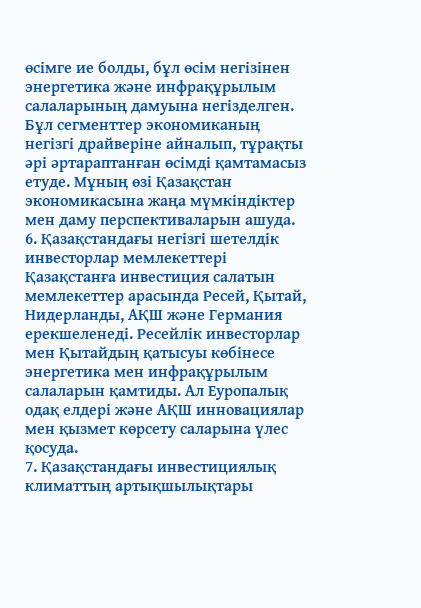өсімге ие болды, бұл өсім негізінен энергетика және инфрақұрылым салаларының дамуына негізделген. Бұл сегменттер экономиканың негізгі драйверіне айналып, тұрақты әрі әртараптанған өсімді қамтамасыз етуде. Мұның өзі Қазақстан экономикасына жаңа мүмкіндіктер мен даму перспективаларын ашуда.
6. Қазақстандағы негізгі шетелдік инвесторлар мемлекеттері
Қазақстанға инвестиция салатын мемлекеттер арасында Ресей, Қытай, Нидерланды, АҚШ және Германия ерекшеленеді. Ресейлік инвесторлар мен Қытайдың қатысуы көбінесе энергетика мен инфрақұрылым салаларын қамтиды. Ал Еуропалық одақ елдері және АҚШ инновациялар мен қызмет көрсету саларына үлес қосуда.
7. Қазақстандағы инвестициялық климаттың артықшылықтары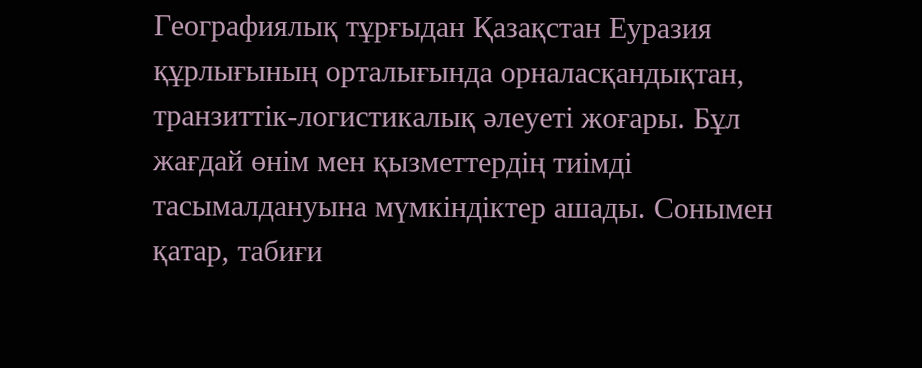Географиялық тұрғыдан Қазақстан Еуразия құрлығының орталығында орналасқандықтан, транзиттік-логистикалық әлеуеті жоғары. Бұл жағдай өнім мен қызметтердің тиімді тасымалдануына мүмкіндіктер ашады. Сонымен қатар, табиғи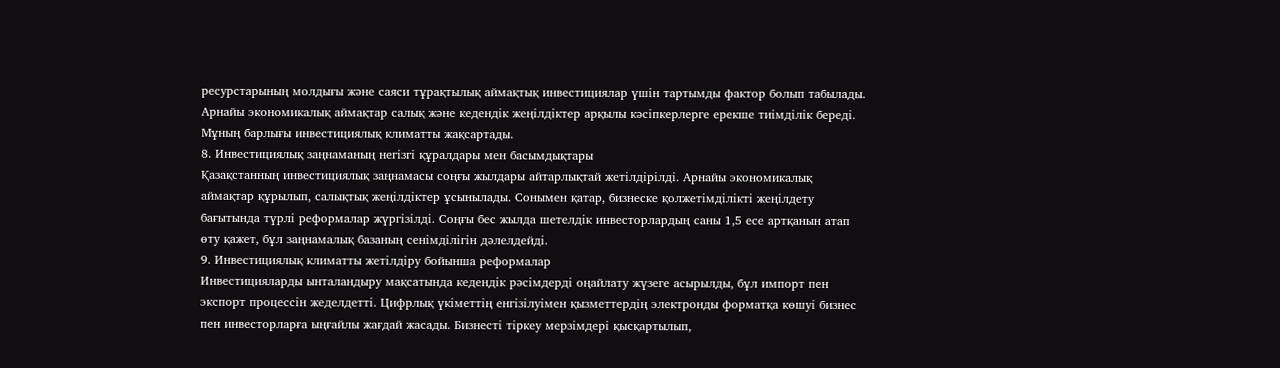ресурстарының молдығы және саяси тұрақтылық аймақтық инвестициялар үшін тартымды фактор болып табылады. Арнайы экономикалық аймақтар салық және кедендік жеңілдіктер арқылы кәсіпкерлерге ерекше тиімділік береді. Мұның барлығы инвестициялық климатты жақсартады.
8. Инвестициялық заңнаманың негізгі құралдары мен басымдықтары
Қазақстанның инвестициялық заңнамасы соңғы жылдары айтарлықтай жетілдірілді. Арнайы экономикалық аймақтар құрылып, салықтық жеңілдіктер ұсынылады. Сонымен қатар, бизнеске қолжетімділікті жеңілдету бағытында түрлі реформалар жүргізілді. Соңғы бес жылда шетелдік инвесторлардың саны 1,5 есе артқанын атап өту қажет, бұл заңнамалық базаның сенімділігін дәлелдейді.
9. Инвестициялық климатты жетілдіру бойынша реформалар
Инвестицияларды ынталандыру мақсатында кедендік рәсімдерді оңайлату жүзеге асырылды, бұл импорт пен экспорт процессін жеделдетті. Цифрлық үкіметтің енгізілуімен қызметтердің электронды форматқа көшуі бизнес пен инвесторларға ыңғайлы жағдай жасады. Бизнесті тіркеу мерзімдері қысқартылып,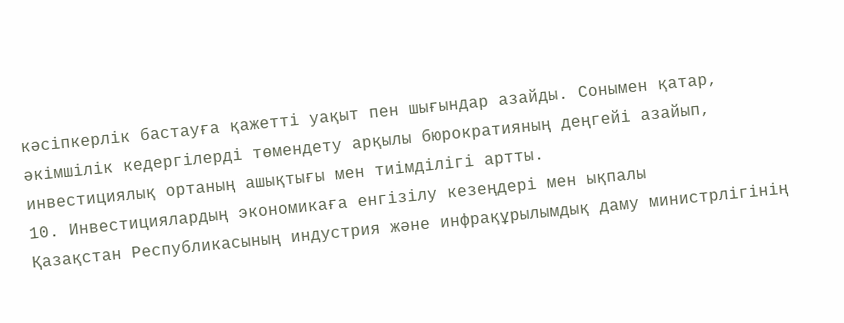кәсіпкерлік бастауға қажетті уақыт пен шығындар азайды. Сонымен қатар, әкімшілік кедергілерді төмендету арқылы бюрократияның деңгейі азайып, инвестициялық ортаның ашықтығы мен тиімділігі артты.
10. Инвестициялардың экономикаға енгізілу кезеңдері мен ықпалы
Қазақстан Республикасының индустрия және инфрақұрылымдық даму министрлігінің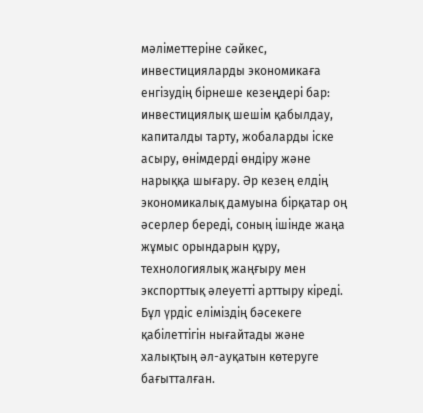мәліметтеріне сәйкес, инвестицияларды экономикаға енгізудің бірнеше кезеңдері бар: инвестициялық шешім қабылдау, капиталды тарту, жобаларды іске асыру, өнімдерді өндіру және нарыққа шығару. Әр кезең елдің экономикалық дамуына бірқатар оң әсерлер береді, соның ішінде жаңа жұмыс орындарын құру, технологиялық жаңғыру мен экспорттық әлеуетті арттыру кіреді. Бұл үрдіс еліміздің бәсекеге қабілеттігін нығайтады және халықтың әл-ауқатын көтеруге бағытталған.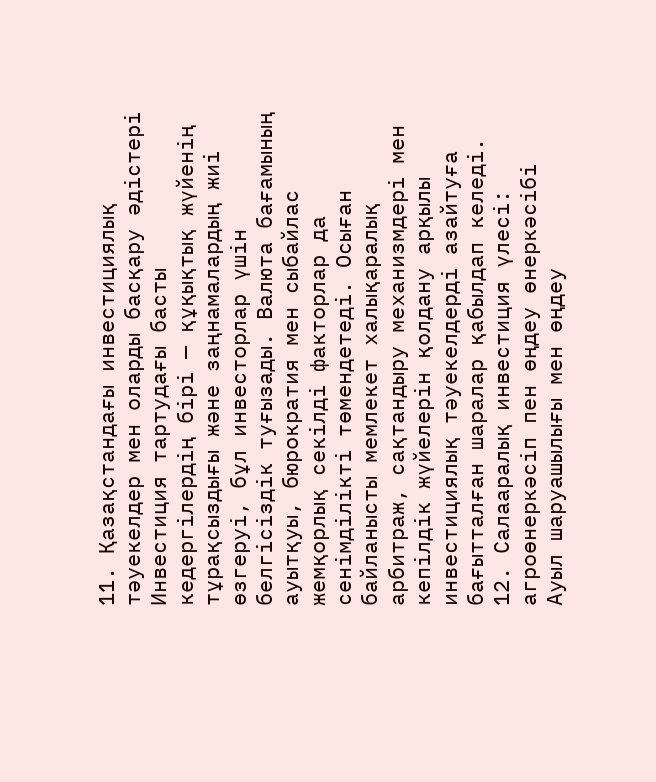11. Қазақстандағы инвестициялық тәуекелдер мен оларды басқару әдістері
Инвестиция тартудағы басты кедергілердің бірі — құқықтық жүйенің тұрақсыздығы және заңнамалардың жиі өзгеруі, бұл инвесторлар үшін белгісіздік туғызады. Валюта бағамының ауытқуы, бюрократия мен сыбайлас жемқорлық секілді факторлар да сенімділікті төмендетеді. Осыған байланысты мемлекет халықаралық арбитраж, сақтандыру механизмдері мен кепілдік жүйелерін қолдану арқылы инвестициялық тәуекелдерді азайтуға бағытталған шаралар қабылдап келеді.
12. Салааралық инвестиция үлесі: агроөнеркәсіп пен өңдеу өнеркәсібі
Ауыл шаруашылығы мен өңдеу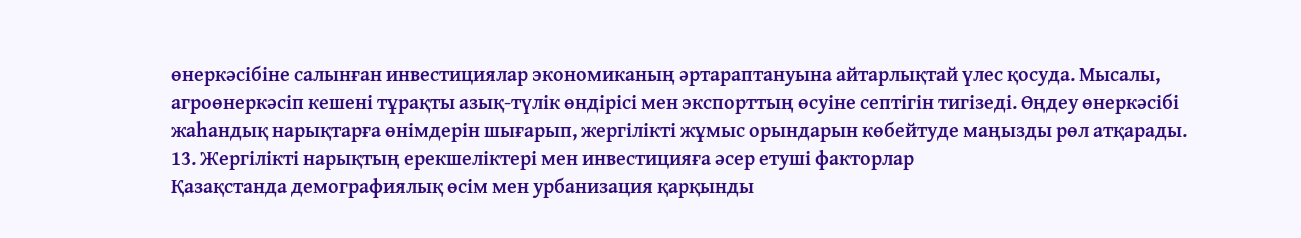өнеркәсібіне салынған инвестициялар экономиканың әртараптануына айтарлықтай үлес қосуда. Мысалы, агроөнеркәсіп кешені тұрақты азық-түлік өндірісі мен экспорттың өсуіне септігін тигізеді. Өңдеу өнеркәсібі жаһандық нарықтарға өнімдерін шығарып, жергілікті жұмыс орындарын көбейтуде маңызды рөл атқарады.
13. Жергілікті нарықтың ерекшеліктері мен инвестицияға әсер етуші факторлар
Қазақстанда демографиялық өсім мен урбанизация қарқынды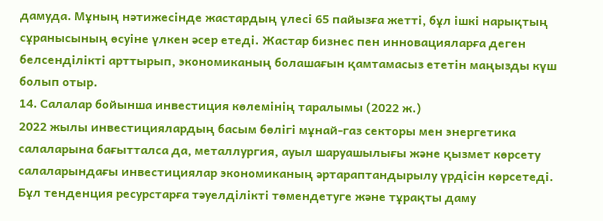дамуда. Мұның нәтижесінде жастардың үлесі 65 пайызға жетті, бұл ішкі нарықтың сұранысының өсуіне үлкен әсер етеді. Жастар бизнес пен инновацияларға деген белсенділікті арттырып, экономиканың болашағын қамтамасыз ететін маңызды күш болып отыр.
14. Салалар бойынша инвестиция көлемінің таралымы (2022 ж.)
2022 жылы инвестициялардың басым бөлігі мұнай-газ секторы мен энергетика салаларына бағытталса да, металлургия, ауыл шаруашылығы және қызмет көрсету салаларындағы инвестициялар экономиканың әртараптандырылу үрдісін көрсетеді. Бұл тенденция ресурстарға тәуелділікті төмендетуге және тұрақты даму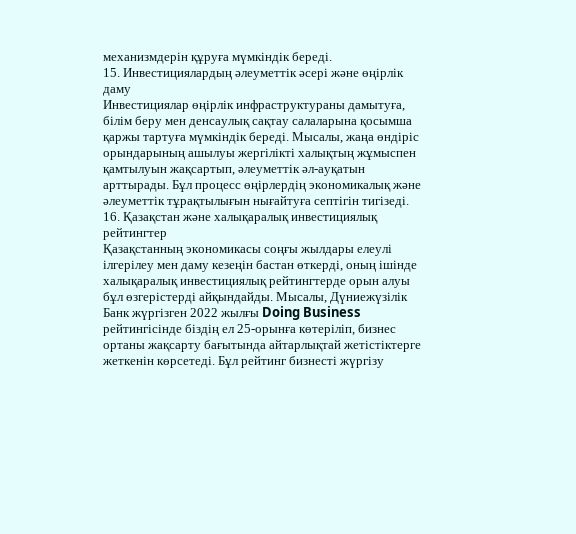механизмдерін құруға мүмкіндік береді.
15. Инвестициялардың әлеуметтік әсері және өңірлік даму
Инвестициялар өңірлік инфраструктураны дамытуға, білім беру мен денсаулық сақтау салаларына қосымша қаржы тартуға мүмкіндік береді. Мысалы, жаңа өндіріс орындарының ашылуы жергілікті халықтың жұмыспен қамтылуын жақсартып, әлеуметтік әл-ауқатын арттырады. Бұл процесс өңірлердің экономикалық және әлеуметтік тұрақтылығын нығайтуға септігін тигізеді.
16. Қазақстан және халықаралық инвестициялық рейтингтер
Қазақстанның экономикасы соңғы жылдары елеулі ілгерілеу мен даму кезеңін бастан өткерді, оның ішінде халықаралық инвестициялық рейтингтерде орын алуы бұл өзгерістерді айқындайды. Мысалы, Дүниежүзілік Банк жүргізген 2022 жылғы Doing Business рейтингісінде біздің ел 25-орынға көтеріліп, бизнес ортаны жақсарту бағытында айтарлықтай жетістіктерге жеткенін көрсетеді. Бұл рейтинг бизнесті жүргізу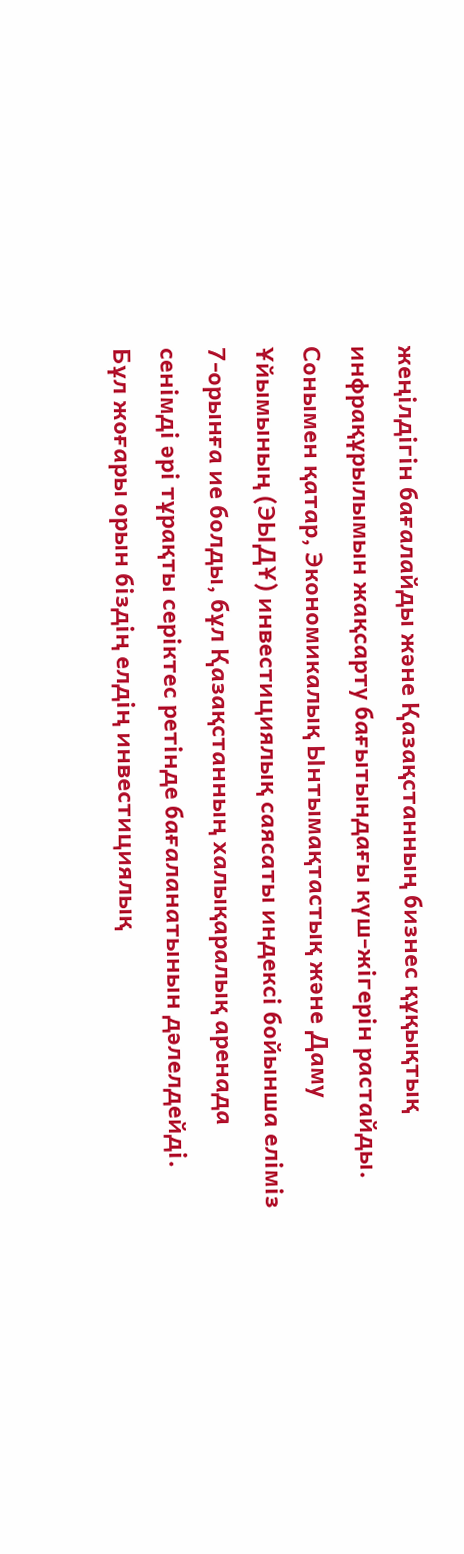жеңілдігін бағалайды және Қазақстанның бизнес құқықтық инфрақұрылымын жақсарту бағытындағы күш-жігерін растайды.
Сонымен қатар, Экономикалық Ынтымақтастық және Даму Ұйымының (ЭЫДҰ) инвестициялық саясаты индексі бойынша еліміз 7-орынға ие болды, бұл Қазақстанның халықаралық аренада сенімді әрі тұрақты серіктес ретінде бағаланатынын дәлелдейді. Бұл жоғары орын біздің елдің инвестициялық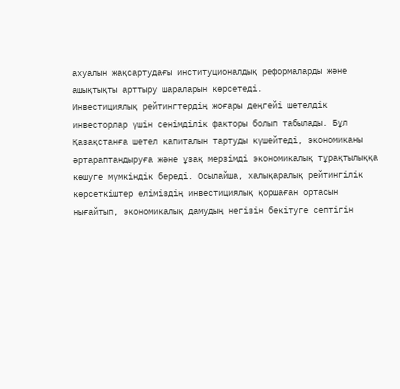ахуалын жақсартудағы институционалдық реформаларды және ашықтықты арттыру шараларын көрсетеді.
Инвестициялық рейтингтердің жоғары деңгейі шетелдік инвесторлар үшін сенімділік факторы болып табылады. Бұл Қазақстанға шетел капиталын тартуды күшейтеді, экономиканы әртараптандыруға және ұзақ мерзімді экономикалық тұрақтылыққа көшуге мүмкіндік береді. Осылайша, халықаралық рейтингілік көрсеткіштер еліміздің инвестициялық қоршаған ортасын нығайтып, экономикалық дамудың негізін бекітуге септігін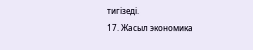тигізеді.
17. Жасыл экономика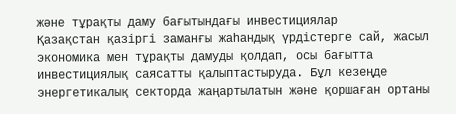және тұрақты даму бағытындағы инвестициялар
Қазақстан қазіргі заманғы жаһандық үрдістерге сай, жасыл экономика мен тұрақты дамуды қолдап, осы бағытта инвестициялық саясатты қалыптастыруда. Бұл кезеңде энергетикалық секторда жаңартылатын және қоршаған ортаны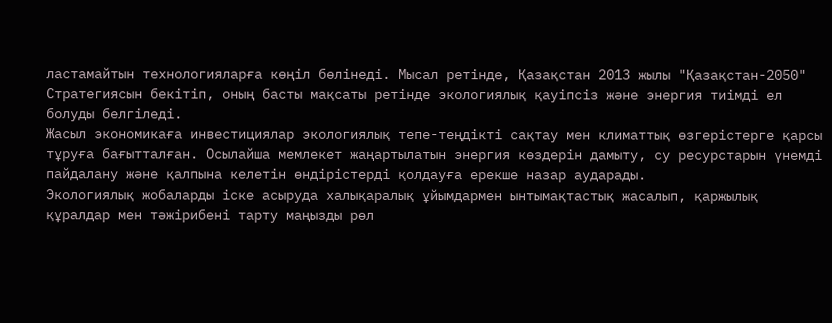ластамайтын технологияларға көңіл бөлінеді. Мысал ретінде, Қазақстан 2013 жылы "Қазақстан-2050" Стратегиясын бекітіп, оның басты мақсаты ретінде экологиялық қауіпсіз және энергия тиімді ел болуды белгіледі.
Жасыл экономикаға инвестициялар экологиялық тепе-теңдікті сақтау мен климаттық өзгерістерге қарсы тұруға бағытталған. Осылайша мемлекет жаңартылатын энергия көздерін дамыту, су ресурстарын үнемді пайдалану және қалпына келетін өндірістерді қолдауға ерекше назар аударады.
Экологиялық жобаларды іске асыруда халықаралық ұйымдармен ынтымақтастық жасалып, қаржылық құралдар мен тәжірибені тарту маңызды рөл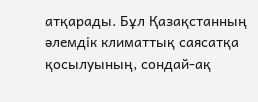атқарады. Бұл Қазақстанның әлемдік климаттық саясатқа қосылуының, сондай-ақ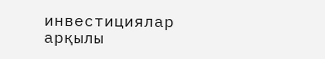инвестициялар арқылы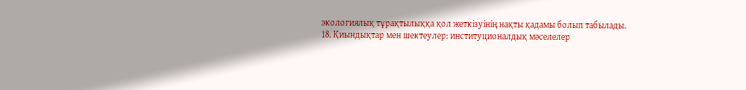экологиялық тұрақтылыққа қол жеткізуінің нақты қадамы болып табылады.
18. Қиындықтар мен шектеулер: институционалдық мәселелер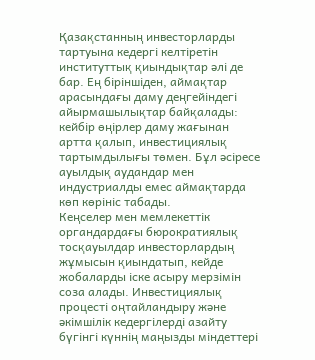Қазақстанның инвесторларды тартуына кедергі келтіретін институттық қиындықтар әлі де бар. Ең біріншіден, аймақтар арасындағы даму деңгейіндегі айырмашылықтар байқалады: кейбір өңірлер даму жағынан артта қалып, инвестициялық тартымдылығы төмен. Бұл әсіресе ауылдық аудандар мен индустриалды емес аймақтарда көп көрініс табады.
Кеңселер мен мемлекеттік органдардағы бюрократиялық тосқауылдар инвесторлардың жұмысын қиындатып, кейде жобаларды іске асыру мерзімін соза алады. Инвестициялық процесті оңтайландыру және әкімшілік кедергілерді азайту бүгінгі күннің маңызды міндеттері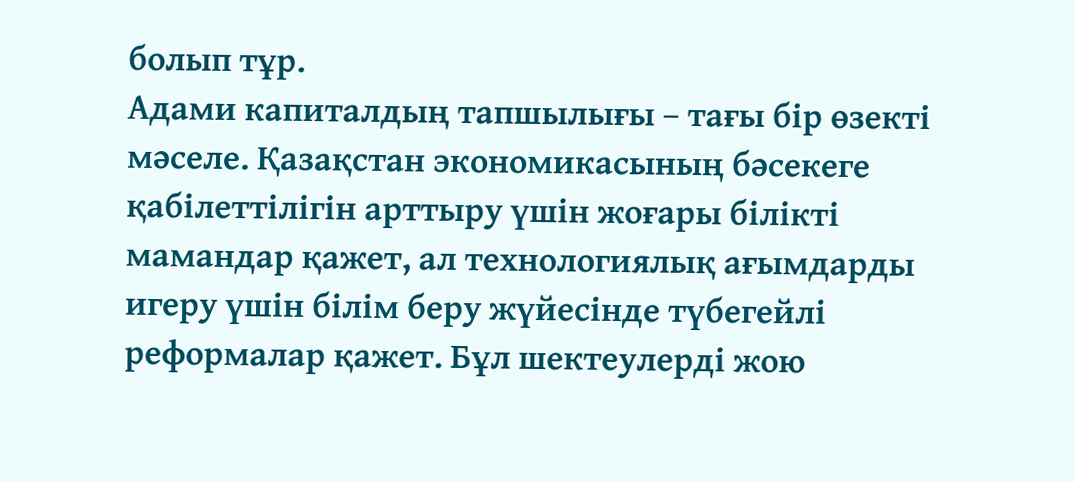болып тұр.
Адами капиталдың тапшылығы – тағы бір өзекті мәселе. Қазақстан экономикасының бәсекеге қабілеттілігін арттыру үшін жоғары білікті мамандар қажет, ал технологиялық ағымдарды игеру үшін білім беру жүйесінде түбегейлі реформалар қажет. Бұл шектеулерді жою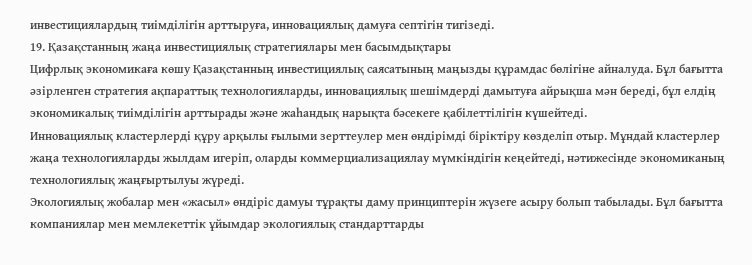инвестициялардың тиімділігін арттыруға, инновациялық дамуға септігін тигізеді.
19. Қазақстанның жаңа инвестициялық стратегиялары мен басымдықтары
Цифрлық экономикаға көшу Қазақстанның инвестициялық саясатының маңызды құрамдас бөлігіне айналуда. Бұл бағытта әзірленген стратегия ақпараттық технологияларды, инновациялық шешімдерді дамытуға айрықша мән береді, бұл елдің экономикалық тиімділігін арттырады және жаһандық нарықта бәсекеге қабілеттілігін күшейтеді.
Инновациялық кластерлерді құру арқылы ғылыми зерттеулер мен өндірімді біріктіру көзделіп отыр. Мұндай кластерлер жаңа технологияларды жылдам игеріп, оларды коммерциализациялау мүмкіндігін кеңейтеді, нәтижесінде экономиканың технологиялық жаңғыртылуы жүреді.
Экологиялық жобалар мен «жасыл» өндіріс дамуы тұрақты даму принциптерін жүзеге асыру болып табылады. Бұл бағытта компаниялар мен мемлекеттік ұйымдар экологиялық стандарттарды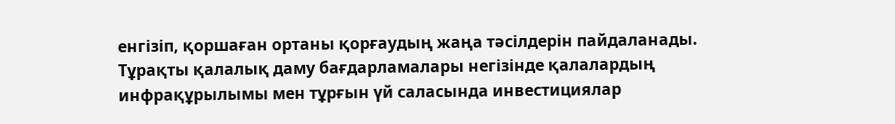енгізіп, қоршаған ортаны қорғаудың жаңа тәсілдерін пайдаланады.
Тұрақты қалалық даму бағдарламалары негізінде қалалардың инфрақұрылымы мен тұрғын үй саласында инвестициялар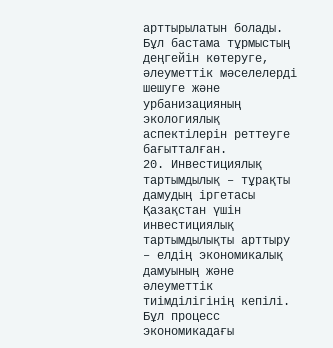арттырылатын болады. Бұл бастама тұрмыстың деңгейін көтеруге, әлеуметтік мәселелерді шешуге және урбанизацияның экологиялық аспектілерін реттеуге бағытталған.
20. Инвестициялық тартымдылық – тұрақты дамудың іргетасы
Қазақстан үшін инвестициялық тартымдылықты арттыру – елдің экономикалық дамуының және әлеуметтік тиімділігінің кепілі. Бұл процесс экономикадағы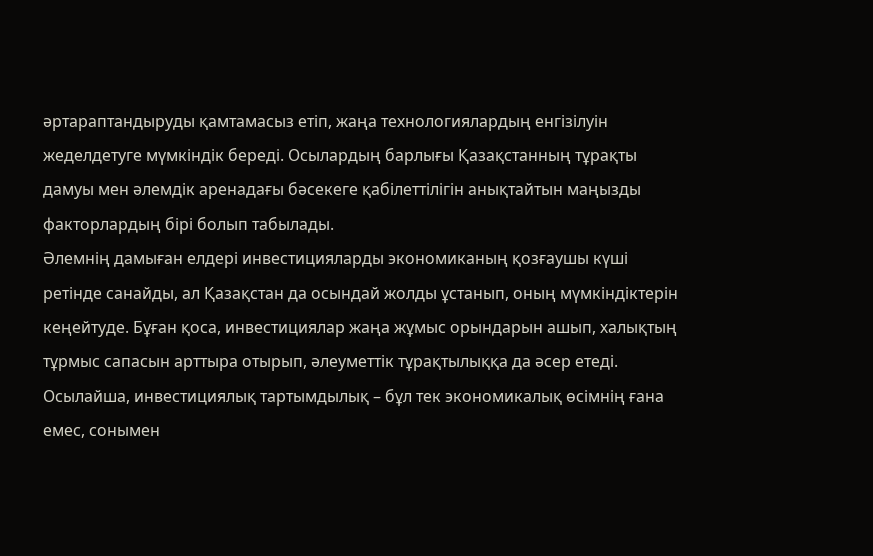әртараптандыруды қамтамасыз етіп, жаңа технологиялардың енгізілуін жеделдетуге мүмкіндік береді. Осылардың барлығы Қазақстанның тұрақты дамуы мен әлемдік аренадағы бәсекеге қабілеттілігін анықтайтын маңызды факторлардың бірі болып табылады.
Әлемнің дамыған елдері инвестицияларды экономиканың қозғаушы күші ретінде санайды, ал Қазақстан да осындай жолды ұстанып, оның мүмкіндіктерін кеңейтуде. Бұған қоса, инвестициялар жаңа жұмыс орындарын ашып, халықтың тұрмыс сапасын арттыра отырып, әлеуметтік тұрақтылыққа да әсер етеді.
Осылайша, инвестициялық тартымдылық – бұл тек экономикалық өсімнің ғана емес, сонымен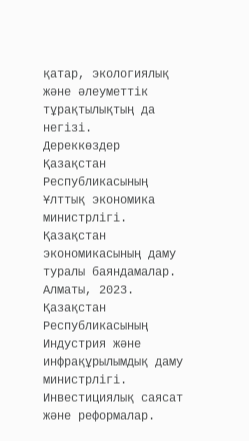қатар, экологиялық және әлеуметтік тұрақтылықтың да негізі.
Дереккөздер
Қазақстан Республикасының Ұлттық экономика министрлігі. Қазақстан экономикасының даму туралы баяндамалар. Алматы, 2023.
Қазақстан Республикасының Индустрия және инфрақұрылымдық даму министрлігі. Инвестициялық саясат және реформалар.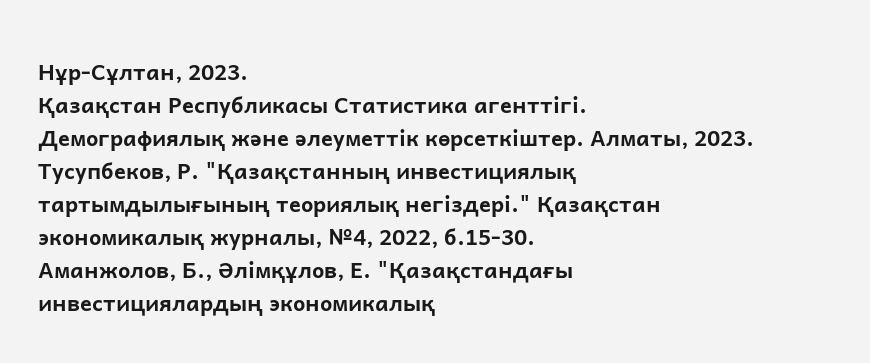Нұр-Сұлтан, 2023.
Қазақстан Республикасы Статистика агенттігі. Демографиялық және әлеуметтік көрсеткіштер. Алматы, 2023.
Тусупбеков, Р. "Қазақстанның инвестициялық тартымдылығының теориялық негіздері." Қазақстан экономикалық журналы, №4, 2022, б.15-30.
Аманжолов, Б., Әлімқұлов, Е. "Қазақстандағы инвестициялардың экономикалық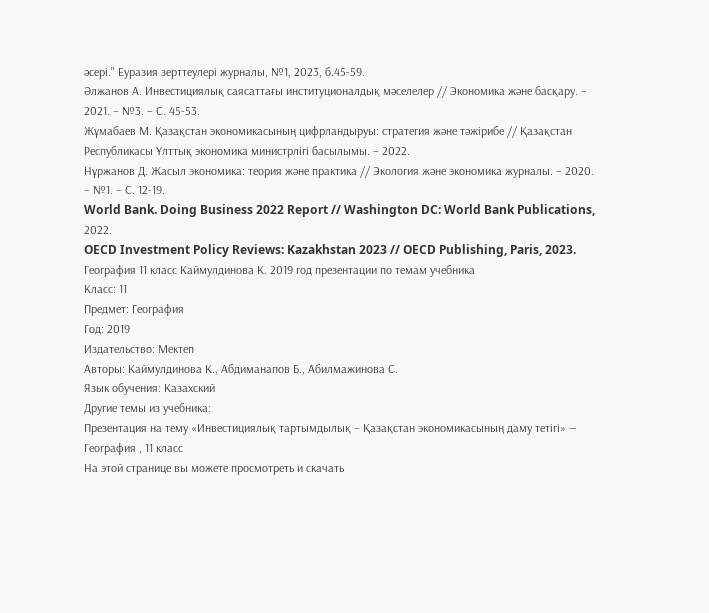әсері." Еуразия зерттеулері журналы, №1, 2023, б.45-59.
Әлжанов А. Инвестициялық саясаттағы институционалдық мәселелер // Экономика және басқару. – 2021. – №3. – С. 45-53.
Жұмабаев М. Қазақстан экономикасының цифрландыруы: стратегия және тәжірибе // Қазақстан Республикасы Ұлттық экономика министрлігі басылымы. – 2022.
Нұржанов Д. Жасыл экономика: теория және практика // Экология және экономика журналы. – 2020. – №1. – С. 12-19.
World Bank. Doing Business 2022 Report // Washington DC: World Bank Publications, 2022.
OECD Investment Policy Reviews: Kazakhstan 2023 // OECD Publishing, Paris, 2023.
География 11 класс Каймулдинова К. 2019 год презентации по темам учебника
Класс: 11
Предмет: География
Год: 2019
Издательство: Мектеп
Авторы: Каймулдинова К., Абдиманапов Б., Абилмажинова С.
Язык обучения: Казахский
Другие темы из учебника:
Презентация на тему «Инвестициялық тартымдылық – Қазақстан экономикасының даму тетігі» — География , 11 класс
На этой странице вы можете просмотреть и скачать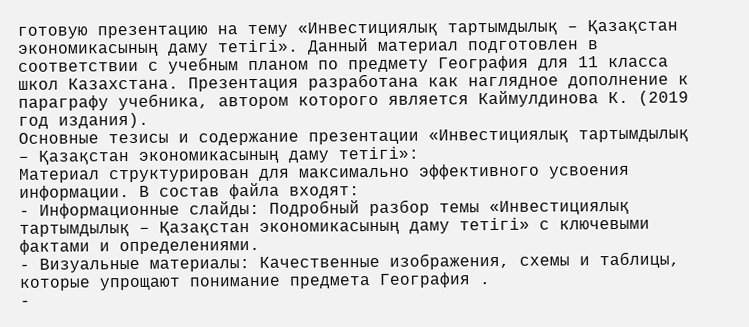готовую презентацию на тему «Инвестициялық тартымдылық – Қазақстан экономикасының даму тетігі». Данный материал подготовлен в соответствии с учебным планом по предмету География для 11 класса школ Казахстана. Презентация разработана как наглядное дополнение к параграфу учебника, автором которого является Каймулдинова К. (2019 год издания).
Основные тезисы и содержание презентации «Инвестициялық тартымдылық – Қазақстан экономикасының даму тетігі»:
Материал структурирован для максимально эффективного усвоения информации. В состав файла входят:
- Информационные слайды: Подробный разбор темы «Инвестициялық тартымдылық – Қазақстан экономикасының даму тетігі» с ключевыми фактами и определениями.
- Визуальные материалы: Качественные изображения, схемы и таблицы, которые упрощают понимание предмета География .
-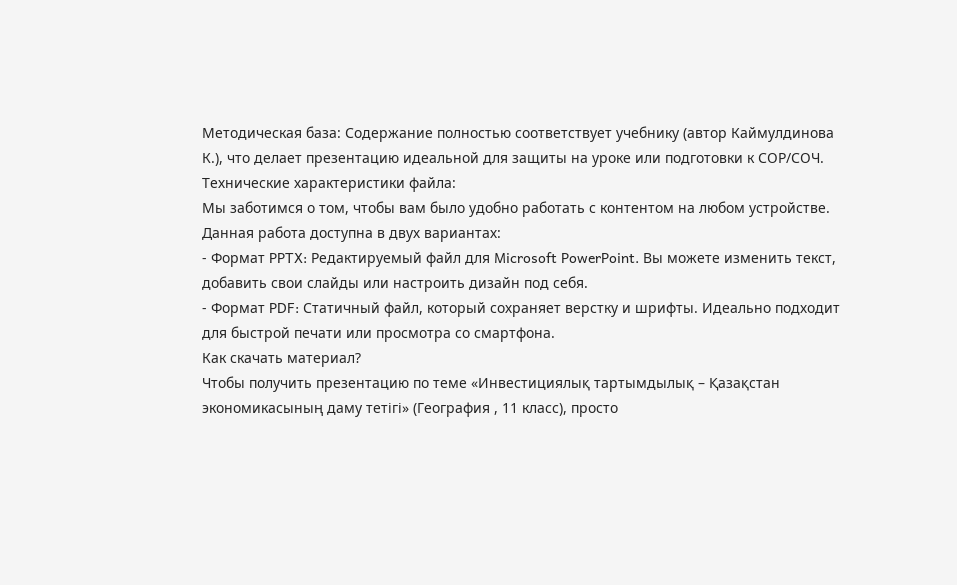Методическая база: Содержание полностью соответствует учебнику (автор Каймулдинова К.), что делает презентацию идеальной для защиты на уроке или подготовки к СОР/СОЧ.
Технические характеристики файла:
Мы заботимся о том, чтобы вам было удобно работать с контентом на любом устройстве. Данная работа доступна в двух вариантах:
- Формат PPTX: Редактируемый файл для Microsoft PowerPoint. Вы можете изменить текст, добавить свои слайды или настроить дизайн под себя.
- Формат PDF: Статичный файл, который сохраняет верстку и шрифты. Идеально подходит для быстрой печати или просмотра со смартфона.
Как скачать материал?
Чтобы получить презентацию по теме «Инвестициялық тартымдылық – Қазақстан экономикасының даму тетігі» (География , 11 класс), просто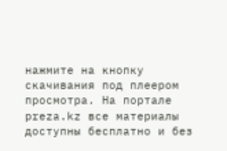нажмите на кнопку скачивания под плеером просмотра. На портале preza.kz все материалы доступны бесплатно и без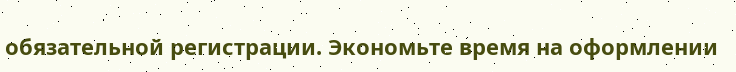обязательной регистрации. Экономьте время на оформлении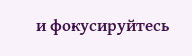и фокусируйтесь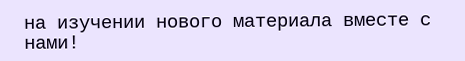на изучении нового материала вместе с нами!